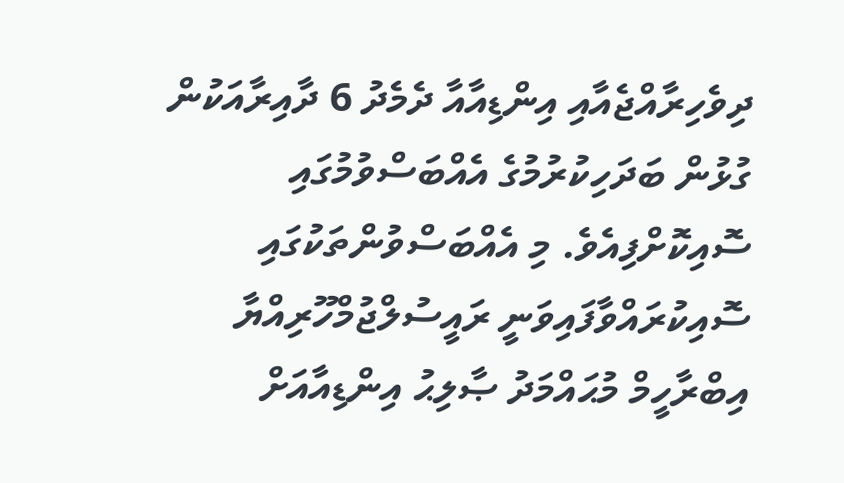ދިވެހިރާއްޖެއާއި އިންޑިއާއާ ދެމެދު 6 ދާއިރާއަކުން ގުޅުން ބަދަހިކުރުމުގެ އެއްބަސްވުމުގައި ސޮއިކޮށްފިއެވެ. މި އެއްބަސްވުންތަކުގައި ސޮއިކުރައްވާފައިވަނީ ރައީސުލްޖުމްހޫރިއްޔާ އިބްރާހީމް މުޙައްމަދު ޞާލިޙު އިންޑިއާއަށް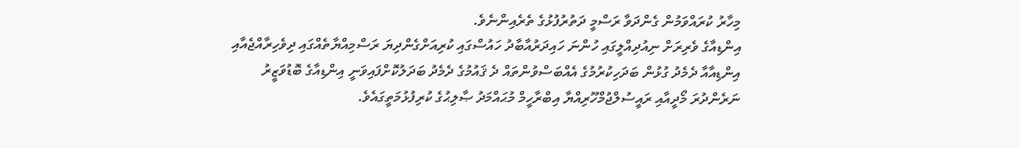މިހާރު ކުރައްވަމުން ގެންދަވާ ރަސްމީ ދަތުރުފުޅުގެ ތެރެއިންނެވެ.
އިންޑިއާގެ ވެރިރަށް ނިއުދިއްލީގައި ހުންނަ ހައިދަރުއާބާދު ހައުސްގައި ކުރިއަށްގެންދިޔަ ރަސްމިއްޔާތެއްގައި ދިވެހިރާއްޖެއާއި އިންޑިއާއާ ދެމެދު ގުޅުން ބަދަހިކުރުމުގެ އެއްބަސްވުންތައް ދެ ޤައުމުގެ ދެމެދު ބަދަލުކޮށްފައިވަނީ އިންޑިއާގެ ބޮޑުވަޒީރު ނަރެންދުރަ މޯދީއާއި ރައީސުލްޖުމްހޫރިއްޔާ އިބްރާހީމް މުޙައްމަދު ޞާލިޙުގެ ކުރިފުޅުމަތީގައެވެ.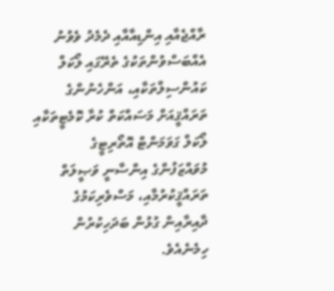ރާއްޖެއާއި އިންޑިއާއާއި ދެމެދު ވެވުނު އެއްބަސްވުންތަކުގެ ތެރޭގައި ލޯކަލް ކައުންސިލްތަކާއި، އަންހެނުންގެ ތަރައްޤީއަށް މަސައްކަތް ކުރާ ކޮމެޓީތަކާއި ލޯކަލް ގަވަމަންޓް އޮތޯރިޓީގެ މުވައްޒަފުންގެ އިންސާނީ ވަޞީލަތް ތަރައްޤީކުރުމާއި، މަސްވެރިކަމުގެ ދާއިރާއިން ގުޅުން ބަދަހިކުރުން ހިމެނެއެވެ.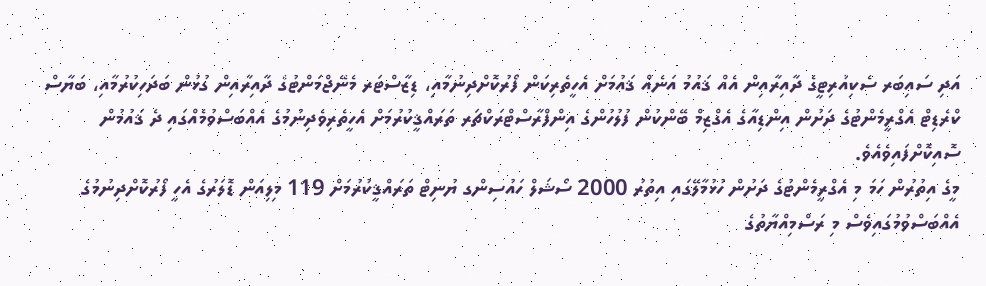އަދި ސައިބަރ ސެކިއުރިޓީގެ ދާއިރާއިން އެއް ޤައުމު އަނެއް ޤައުމަށް އެހީތެރިކަން ފޯރުކޮށްދިނުމާއި، ޑިޒާސްޓަރ މެނޭޖްމަންޓުގެ ދާއިރާއިން ގުޅުން ބަދަހިކުރުމާއި، ބަޔާސް ކްރެޑިޓް އެގްރީމެންޓުގެ ދަށުން އިންޑިއާގެ އެގްޒިމް ބޭންކުން ފުލުހުންގެ އިންފްރާސްޓްރަކްޗަރ ތަރައްޤީކުރުމަށް އެހީތެރިވެދިނުމުގެ އެއްބަސްވުމެއްގައި ދެ ޤައުމުން ސޮއިކޮށްފައިވެއެވެ.
މީގެ އިތުރުން ހަމަ މި އެގްރީމެންޓުގެ ދަށުން ހުޅުމާލޭގައި އިތުރު 2000 ސޯޝަލް ހައުސިންގ ޔުނިޓް ތަރައްޤީކުރުމަށް 119 މިލިއަން ޑޮލަރުގެ އެހީ ފޯރުކޮށްދިނުމުގެ އެއްބަސްވުމުގައިވެސް މި ރަސްމިއްޔާތުގެ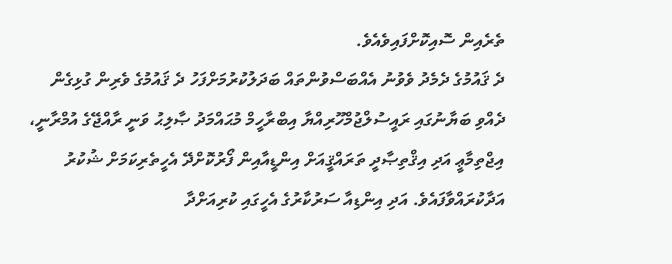ތެރެއިން ސޮއިކޮށްފައިވެއެވެ.
ދެ ޤައުމުގެ ދެމެދު ވެވުނު އެއްބަސްވުންތައް ބަދަލުކުރުމަށްފަހު ދެ ޤައުމުގެ ވެރިން ގުޅިގެން ދެއްވި ބަޔާނުގައި ރައީސުލްޖުމްހޫރިއްޔާ އިބްރާހީމް މުޙައްމަދު ޞާލިޙު ވަނީ ރާއްޖޭގެ އުމްރާނީ، އިޖްތިމާޢީ އަދި އިޤްތިޞާދީ ތަރައްޤީއަށް އިންޑީއާއިން ފޯރުކޮށްދޭ އެހީތެރިކަމަށް ޝުކުރު އަދާކުރައްވާފައެވެ. އަދި އިންޑިއާ ސަރުކާރުގެ އެހީގައި ކުރިއަށްދާ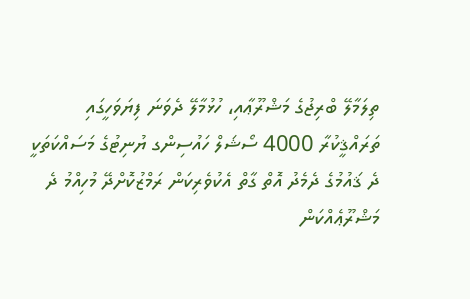ތިލަމާލޭ ބްރިޖުގެ މަޝްރޫޢާއި، ހުޅުމާލޭ ދެވަނަ ފިޔަވަހީގައި ތަރައްޤީކުރާ 4000 ސޯޝަލް ހައުސިންގ ޔުނިޓުގެ މަސައްކަތަކީ ދެ ޤައުމުގެ ދެމެދު އޮތް ގާތް އެކުވެރިކަން ރަމްޒުކޮށްދޭ މުހިއްމު ދެ މަޝްރޫޢެއްކަން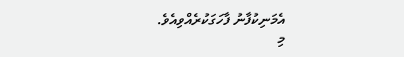އެމަނިކުފާނު ފާހަގަކުރެއްވިއެވެ.
މި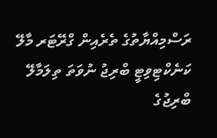ރަސްމިއްޔާތުގެ ތެރެއިން ގްރޭޓަރ މާލޭ ކަނެކްޓިވިޓީ ބްރިޖު ނުވަތަ ތިލަމާލޭ ބްރިޖުގެ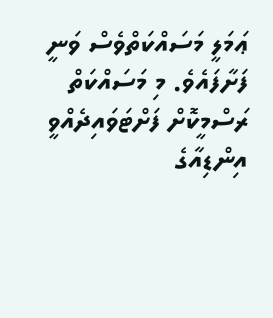ޢަމަލީ މަސައްކަތްވެސް ވަނީ ފަށާފައެވެ. މި މަސައްކަތް ރަސްމީކޮށް ފަށްޓަވައިދެއްވީ އިންޑިއާގެ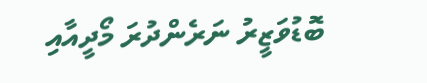ބޮޑުވަޒީރު ނަރެންދުރަ މޯދީއާއި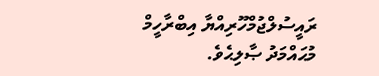ރައީސުލްޖުމްހޫރިއްޔާ އިބްރާހީމް މުޙައްމަދު ޞާލިޙެވެ.